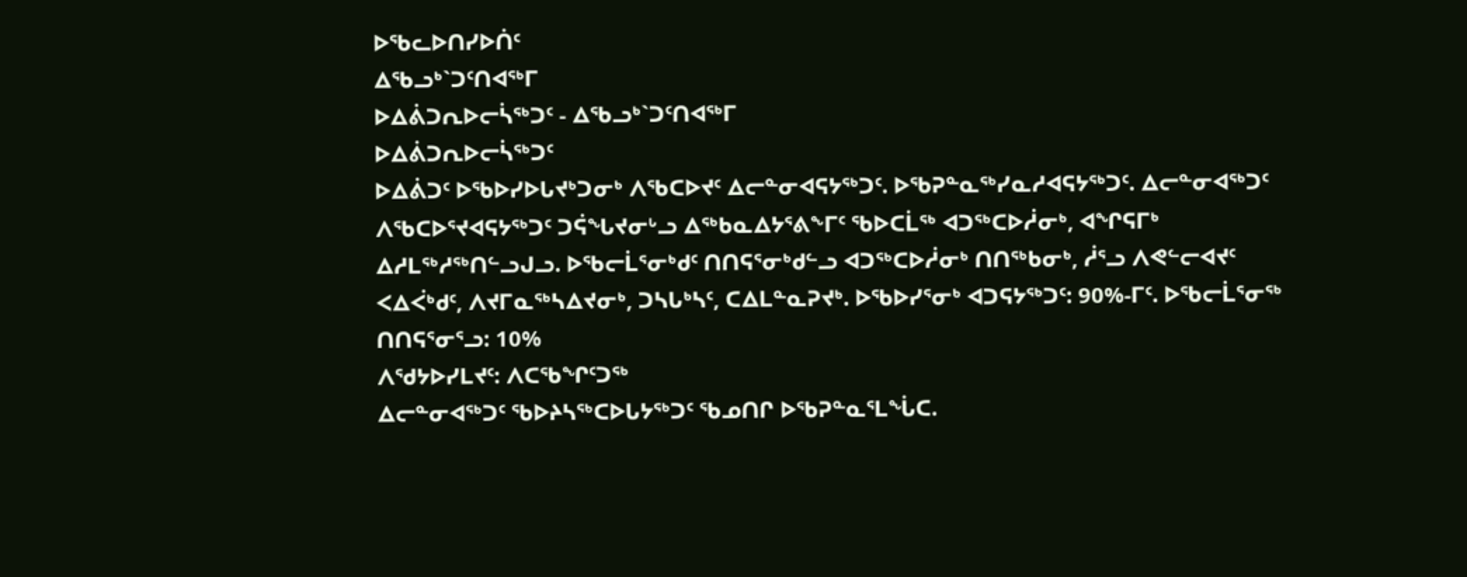ᐅᖃᓚᐅᑎᓯᐅᑏᑦ
ᐃᖃᓗᒃ`ᑐᑦᑎᐊᖅᒥ
ᐅᐃᕖᑐᕆᐅᓕᓵᖅᑐᑦ - ᐃᖃᓗᒃ`ᑐᑦᑎᐊᖅᒥ
ᐅᐃᕖᑐᕆᐅᓕᓵᖅᑐᑦ
ᐅᐃᕖᑐᑦ ᐅᖃᐅᓯᐅᒐᔪᒃᑐᓂᒃ ᐱᖃᑕᐅᔪᑦ ᐃᓕᓐᓂᐊᕋᔭᖅᑐᑦ. ᐅᖃᕈᓐᓇᖅᓯᓇᓱᐊᕋᔭᖅᑐᑦ. ᐃᓕᓐᓂᐊᖅᑐᑦ ᐱᖃᑕᐅᕐᔪᐊᕋᔭᖅᑐᑦ ᑐᕌᖓᔪᓂᒡᓗ ᐃᖅᑲᓇᐃᔭᕐᕕᖕᒥᑦ ᖃᐅᑕᒫᖅ ᐊᑐᖅᑕᐅᓲᓂᒃ, ᐊᖏᕋᒥᒃ ᐃᓱᒪᖅᓱᖅᑎᓪᓗᒍᓗ. ᐅᖃᓕᒫᕐᓂᒃᑯᑦ ᑎᑎᕋᕐᓂᒃᑯᓪᓗ ᐊᑐᖅᑕᐅᓲᓂᒃ ᑎᑎᖅᑲᓂᒃ, ᓲᕐᓗ ᐱᕙᓪᓕᐊᔪᑦ ᐸᐃᐹᒃᑯᑦ, ᐱᔪᒥᓇᖅᓴᐃᔪᓂᒃ, ᑐᓴᒐᒃᓴᑦ, ᑕᐃᒪᓐᓇᕈᔪᒃ. ᐅᖃᐅᓯᕐᓂᒃ ᐊᑐᕋᔭᖅᑐᑦ: 90%-ᒥᑦ. ᐅᖃᓕᒫᕐᓂᖅ ᑎᑎᕋᕐᓂᕐᓗ: 10%
ᐱᖁᔭᐅᓯᒪᔪᑦ: ᐱᑕᖃᖏᑦᑐᖅ
ᐃᓕᓐᓂᐊᖅᑐᑦ ᖃᐅᔨᓴᖅᑕᐅᒐᔭᖅᑐᑦ ᖃᓄᑎᒋ ᐅᖃᕈᓐᓇᕐᒪᖔᑕ.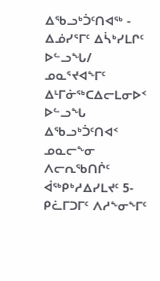ᐃᖃᓗᒃᑑᑦᑎᐊᖅ - ᐃᓅᓯᕐᒥᑦ ᐃᓵᒃᓯᒪᒋᑦ ᐅᓪᓗᖓ/ ᓄᓇᕐᔪᐊᖕᒥᑦ ᐃᒻᒥᓃᖅᑕᐃᓕᒪᓂᐅᑉ ᐅᓪᓗᖓ
ᐃᖃᓗᒃᑑᑦᑎᐊᑉ ᓄᓇᓕᖕᓂ ᐱᓕᕆᖃᑎᒌᑦ ᐋᖅᑭᒃᓱᐃᓯᒪᔪᑦ 5-ᑭᓛᒥᑐᒥᑦ ᐱᓱᖕᓂᖕᒥᑦ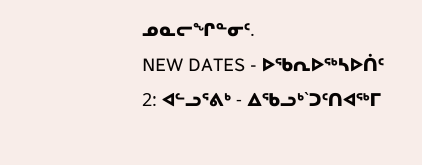ᓄᓇᓕᖏᓐᓂᑦ.
NEW DATES - ᐅᖃᕆᐅᖅᓴᐅᑏᑦ 2: ᐊᓪᓗᕐᕕᒃ - ᐃᖃᓗᒃ`ᑐᑦᑎᐊᖅᒥ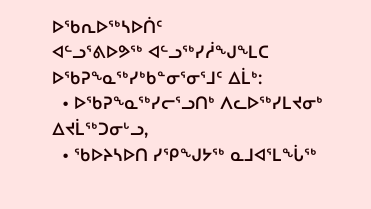ᐅᖃᕆᐅᖅᓴᐅᑏᑦ
ᐊᓪᓗᕐᕕᐅᕗᖅ ᐊᓪᓗᖅᓯᓲᖑᖕᒪᑕ ᐅᖃᕈᖕᓇᖅᓯᒃᑲᓐᓂᕐᓂᕐᒧᑦ ᐃᒫᒃ:
  • ᐅᖃᕈᖕᓇᖅᓯᓕᕐᓗᑎᒃ ᐱᓚᐅᖅᓯᒪᔪᓂᒃ ᐃᔪᒫᖅᑐᓂᒡᓗ,
  • ᖃᐅᔨᓴᐅᑎ ᓯᕿᖑᔭᖅ ᓇᒧᐊᕐᒪᖔᖅ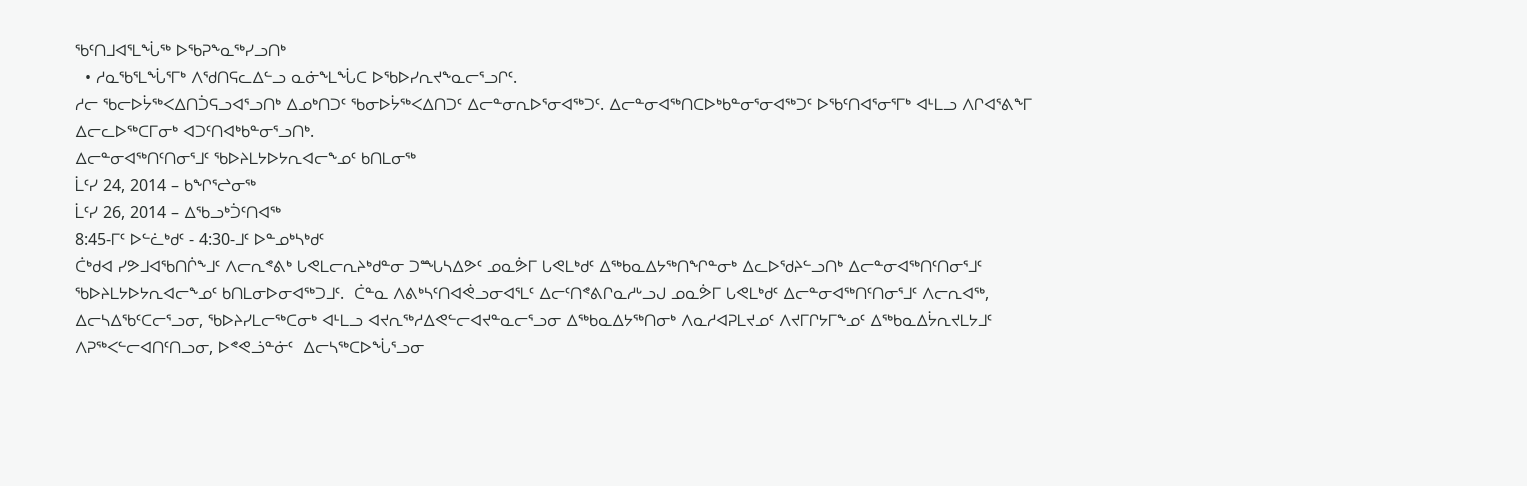ᖃᑦᑎᒧᐊᕐᒪᖔᖅ ᐅᖃᕈᖕᓇᖅᓯᓗᑎᒃ
  • ᓱᓇᖃᕐᒪᖔᕐᒥᒃ ᐱᖁᑎᕋᓚᐃᓪᓗ ᓇᓃᖕᒪᖔᑕ ᐅᖃᐅᓯᕆᔪᖕᓇᓕᕐᓗᒋᑦ.
ᓱᓕ ᖃᓕᐅᔮᖅᐸᐃᑎᑑᕋᓗᐊᕐᓗᑎᒃ ᐃᓄᒃᑎᑐᑦ ᖃᓂᐅᔮᖅᐸᐃᑎᑐᑦ ᐃᓕᓐᓂᕆᐅᕐᓂᐊᖅᑐᑦ. ᐃᓕᓐᓂᐊᖅᑎᑕᐅᒃᑲᓐᓂᕐᓂᐊᖅᑐᑦ ᐅᖃᑦᑎᐊᕐᓂᕐᒥᒃ ᐊᒻᒪᓗ ᐱᒋᐊᕐᕕᖕᒥ ᐃᓕᓚᐅᖅᑕᒥᓂᒃ ᐊᑐᑦᑎᐊᒃᑲᓐᓂᕐᓗᑎᒃ.
ᐃᓕᓐᓂᐊᖅᑎᑦᑎᓂᕐᒧᑦ ᖃᐅᔨᒪᔭᐅᔭᕆᐊᓕᖕᓄᑦ ᑲᑎᒪᓂᖅ
ᒫᑦᓯ 24, 2014 – ᑲᖏᕐᖠᓂᖅ
ᒫᑦᓯ 26, 2014 – ᐃᖃᓗᒃᑑᑦᑎᐊᖅ
8:45-ᒥᑦ ᐅᓪᓛᒃᑯᑦ - 4:30-ᒧᑦ ᐅᓐᓄᒃᓴᒃᑯᑦ
ᑖᒃᑯᐊ ᓯᕗᒧᐊᖃᑎᒌᖕᒧᑦ ᐱᓕᕆᕝᕕᒃ ᒐᕙᒪᓕᕆᔨᒃᑯᓐᓂ ᑐᙵᓴᐃᕗᑦ ᓄᓇᕘᒥ ᒐᕙᒪᒃᑯᑦ ᐃᖅᑲᓇᐃᔭᖅᑎᖏᓐᓂᒃ ᐃᓚᐅᖁᔨᓪᓗᑎᒃ ᐃᓕᓐᓂᐊᖅᑎᑦᑎᓂᕐᒧᑦ ᖃᐅᔨᒪᔭᐅᔭᕆᐊᓕᖕᓄᑦ ᑲᑎᒪᓂᐅᓂᐊᖅᑐᒧᑦ.  ᑖᓐᓇ ᐱᕕᒃᓴᑦᑎᐊᕚᓗᓂᐊᕐᒪᑦ ᐃᓕᑦᑎᕝᕕᒋᓇᓱᒡᓗᒍ ᓄᓇᕘᒥ ᒐᕙᒪᒃᑯᑦ ᐃᓕᓐᓂᐊᖅᑎᑦᑎᓂᕐᒧᑦ ᐱᓕᕆᐊᖅ, ᐃᓕᓴᐃᖃᑦᑕᓕᕐᓗᓂ, ᖃᐅᔨᓯᒪᓕᖅᑕᓂᒃ ᐊᒻᒪᓗ ᐊᔪᕆᖅᓱᐃᕙᓪᓕᐊᔪᓐᓇᓕᕐᓗᓂ ᐃᖅᑲᓇᐃᔭᖅᑎᓂᒃ ᐱᓇᓱᐊᕈᒪᔪᓄᑦ ᐱᔪᒥᒋᔭᒥᖕᓄᑦ ᐃᖅᑲᓇᐃᔮᕆᔪᒪᔭᒧᑦ ᐱᕈᖅᐸᓪᓕᐊᑎᑦᑎᓗᓂ, ᐅᕝᕙᓘᓐᓃᑦ  ᐃᓕᓴᖅᑕᐅᖔᕐᓗᓂ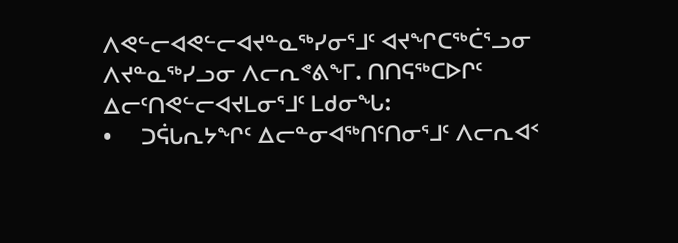ᐱᕙᓪᓕᐊᕙᓪᓕᐊᔪᓐᓇᖅᓯᓂᕐᒧᑦ ᐊᔪᖏᑕᖅᑖᕐᓗᓂ ᐱᔪᓐᓇᖅᓯᓗᓂ ᐱᓕᕆᕝᕕᖕᒥ. ᑎᑎᕋᖅᑕᐅᒋᑦ ᐃᓕᑦᑎᕙᓪᓕᐊᔪᒪᓂᕐᒧᑦ ᒪᑯᓂᖓ:
•     ᑐᕌᒐᕆᔭᖏᑦ ᐃᓕᓐᓂᐊᖅᑎᑦᑎᓂᕐᒧᑦ ᐱᓕᕆᐊᑉ